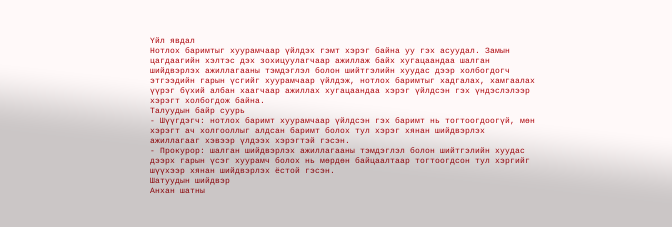Үйл явдал
Нотлох баримтыг хуурамчаар үйлдэх гэмт хэрэг байна уу гэх асуудал. Замын цагдаагийн хэлтэс дэх зохицуулагчаар ажиллаж байх хугацаандаа шалган шийдвэрлэх ажиллагааны тэмдэглэл болон шийтгэлийн хуудас дээр холбогдогч этгээдийн гарын үсгийг хуурамчаар үйлдэж, нотлох баримтыг хадгалах, хамгаалах үүрэг бүхий албан хаагчаар ажиллах хугацаандаа хэрэг үйлдсэн гэх үндэслэлээр хэрэгт холбогдож байна.
Талуудын байр суурь
- Шүүгдэгч: нотлох баримт хуурамчаар үйлдсэн гэх баримт нь тогтоогдоогүй, мөн хэрэгт ач холгооллыг алдсан баримт болох тул хэрэг хянан шийдвэрлэх ажиллагааг хэвээр үлдээх хэрэгтэй гэсэн.
- Прокурор: шалган шийдвэрлэх ажиллагааны тэмдэглэл болон шийтгэлийн хуудас дээрх гарын үсэг хуурамч болох нь мөрдөн байцаалтаар тогтоогдсон тул хэргийг шүүхээр хянан шийдвэрлэх ёстой гэсэн.
Шатуудын шийдвэр
Анхан шатны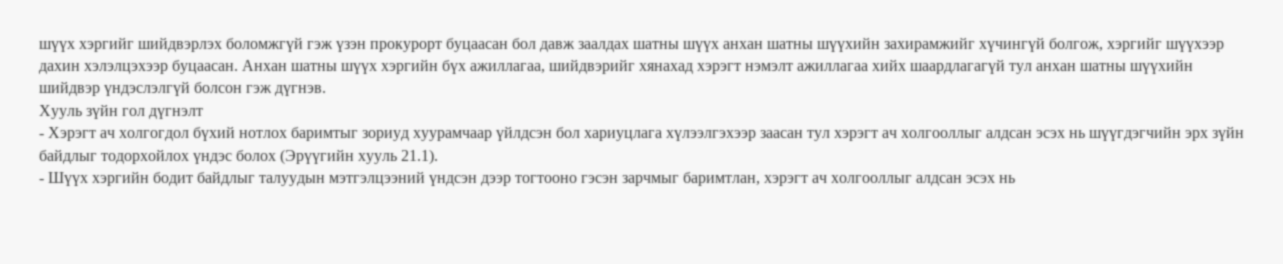шүүх хэргийг шийдвэрлэх боломжгүй гэж үзэн прокурорт буцаасан бол давж заалдах шатны шүүх анхан шатны шүүхийн захирамжийг хүчингүй болгож, хэргийг шүүхээр дахин хэлэлцэхээр буцаасан. Анхан шатны шүүх хэргийн бүх ажиллагаа, шийдвэрийг хянахад хэрэгт нэмэлт ажиллагаа хийх шаардлагагүй тул анхан шатны шүүхийн шийдвэр үндэслэлгүй болсон гэж дүгнэв.
Хууль зүйн гол дүгнэлт
- Хэрэгт ач холгогдол бүхий нотлох баримтыг зориуд хуурамчаар үйлдсэн бол хариуцлага хүлээлгэхээр заасан тул хэрэгт ач холгооллыг алдсан эсэх нь шүүгдэгчийн эрх зүйн байдлыг тодорхойлох үндэс болох (Эрүүгийн хууль 21.1).
- Шүүх хэргийн бодит байдлыг талуудын мэтгэлцээний үндсэн дээр тогтооно гэсэн зарчмыг баримтлан, хэрэгт ач холгооллыг алдсан эсэх нь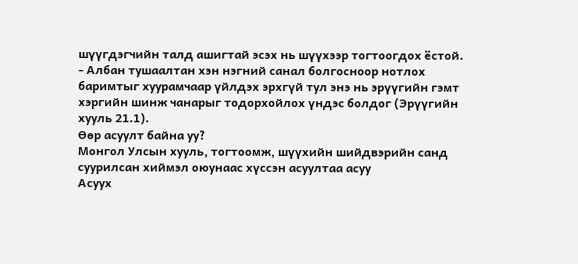шүүгдэгчийн талд ашигтай эсэх нь шүүхээр тогтоогдох ёстой.
- Албан тушаалтан хэн нэгний санал болгосноор нотлох баримтыг хуурамчаар үйлдэх эрхгүй тул энэ нь эрүүгийн гэмт хэргийн шинж чанарыг тодорхойлох үндэс болдог (Эрүүгийн хууль 21.1).
Өөр асуулт байна уу?
Монгол Улсын хууль, тогтоомж, шүүхийн шийдвэрийн санд суурилсан хиймэл оюунаас хүссэн асуултаа асуу
Асуух